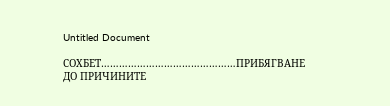Untitled Document

СОХБЕТ………………………………………ПРИБЯГВАНЕ ДО ПРИЧИНИТЕ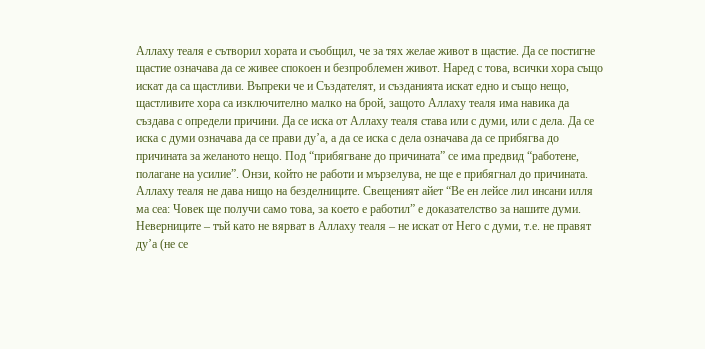Аллаху теаля е сътворил хората и съобщил, че за тях желае живот в щастие. Да се постигне щастие означава да се живее спокоен и безпроблемен живот. Наред с това, всички хора също искат да са щастливи. Въпреки че и Създателят, и създанията искат едно и също нещо, щастливите хора са изключително малко на брой, защото Аллаху теаля има навика да създава с определи причини. Да се иска от Аллаху теаля става или с думи, или с дела. Да се иска с думи означава да се прави ду’а, а да се иска с дела означава да се прибягва до причината за желаното нещо. Под “прибягване до причината” се има предвид “работене, полагане на усилие”. Онзи, който не работи и мързелува, не ще е прибягнал до причината. Аллаху теаля не дава нищо на безделниците. Свещеният айет “Ве ен лейсе лил инсани илля ма сеа: Човек ще получи само това, за което е работил” е доказателство за нашите думи. Неверниците – тъй като не вярват в Аллаху теаля – не искат от Него с думи, т.е. не правят ду’а (не се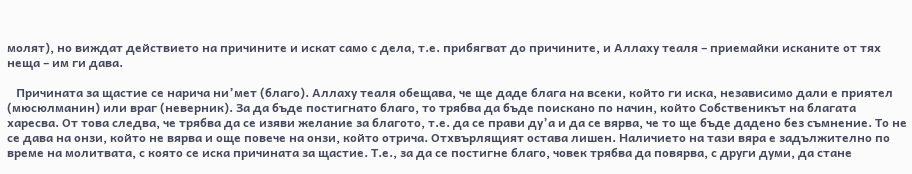молят), но виждат действието на причините и искат само с дела, т.е. прибягват до причините, и Аллаху теаля – приемайки исканите от тях неща – им ги дава.

   Причината за щастие се нарича ни’мет (благо). Аллаху теаля обещава, че ще даде блага на всеки, който ги иска, независимо дали е приятел (мюсюлманин) или враг (неверник). За да бъде постигнато благо, то трябва да бъде поискано по начин, който Собственикът на благата харесва. От това следва, че трябва да се изяви желание за благото, т.е. да се прави ду’а и да се вярва, че то ще бъде дадено без съмнение. То не се дава на онзи, който не вярва и още повече на онзи, който отрича. Отхвърлящият остава лишен. Наличието на тази вяра е задължително по време на молитвата, с която се иска причината за щастие. Т.е., за да се постигне благо, човек трябва да повярва, с други думи, да стане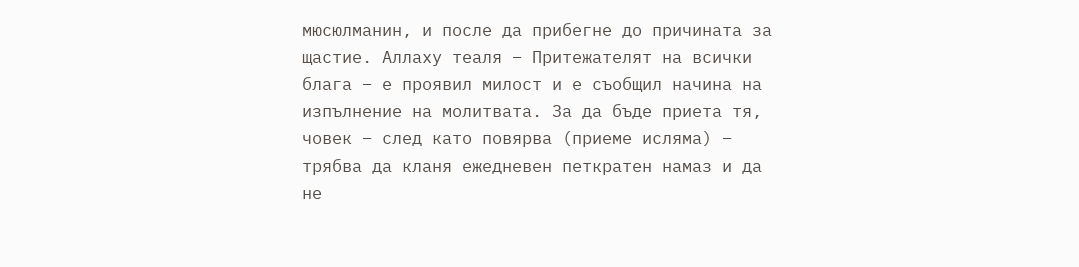мюсюлманин, и после да прибегне до причината за щастие. Аллаху теаля – Притежателят на всички блага – е проявил милост и е съобщил начина на изпълнение на молитвата. За да бъде приета тя, човек – след като повярва (приеме исляма) – трябва да кланя ежедневен петкратен намаз и да не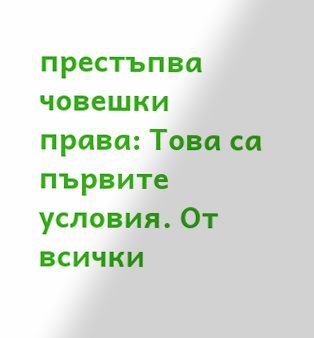престъпва човешки права: Това са първите условия. От всички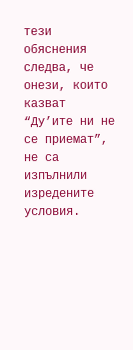тези обяснения следва, че онези, които казват “Ду’ите ни не се приемат”, не са изпълнили изредените условия.